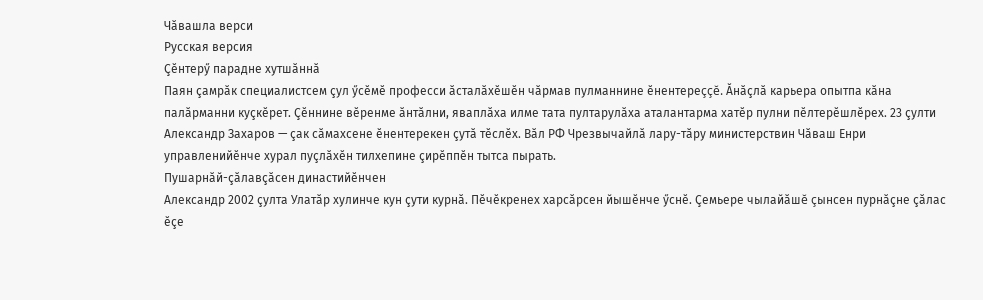Чăвашла верси
Русская версия
Çĕнтерӳ парадне хутшăннă
Паян çамрăк специалистсем çул ӳсĕмĕ професси ăсталăхĕшĕн чăрмав пулманнине ĕнентереççĕ. Ăнăçлă карьера опытпа кăна палăрманни куçкĕрет. Çĕннине вĕренме ăнтăлни, яваплăха илме тата пултарулăха аталантарма хатĕр пулни пĕлтерĕшлĕрех. 23 çулти Александр Захаров — çак сăмахсене ĕнентерекен çутă тĕслĕх. Вăл РФ Чрезвычайлă лару-тăру министерствин Чăваш Енри управленийĕнче хурал пуçлăхĕн тилхепине çирĕппĕн тытса пырать.
Пушарнăй-çăлавçăсен династийĕнчен
Александр 2002 çулта Улатăр хулинче кун çути курнă. Пĕчĕкренех харсăрсен йышĕнче ӳснĕ. Çемьере чылайăшĕ çынсен пурнăçне çăлас ĕçе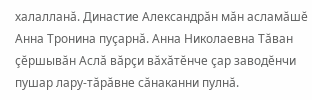халалланă. Династие Александрăн мăн асламăшĕ Анна Тронина пуçарнă. Анна Николаевна Тăван çĕршывăн Аслă вăрçи вăхăтĕнче çар заводĕнчи пушар лару-тăрăвне сăнаканни пулнă.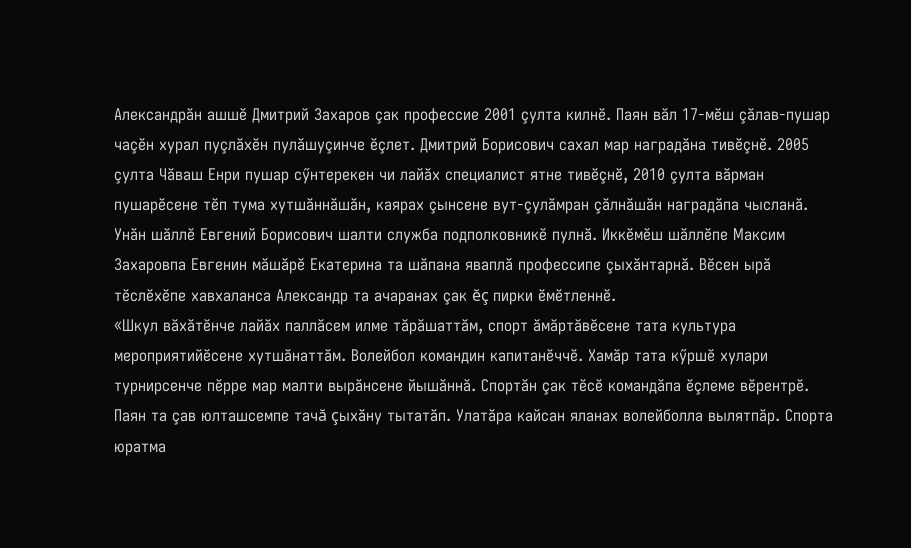Александрăн ашшĕ Дмитрий Захаров çак профессие 2001 çулта килнĕ. Паян вăл 17-мĕш çăлав-пушар чаçĕн хурал пуçлăхĕн пулăшуçинче ĕçлет. Дмитрий Борисович сахал мар наградăна тивĕçнĕ. 2005 çулта Чăваш Енри пушар сӳнтерекен чи лайăх специалист ятне тивĕçнĕ, 2010 çулта вăрман пушарĕсене тĕп тума хутшăннăшăн, каярах çынсене вут-çулăмран çăлнăшăн наградăпа чысланă. Унăн шăллĕ Евгений Борисович шалти служба подполковникĕ пулнă. Иккĕмĕш шăллĕпе Максим Захаровпа Евгенин мăшăрĕ Екатерина та шăпана яваплă профессипе çыхăнтарнă. Вĕсен ырă тĕслĕхĕпе хавхаланса Александр та ачаранах çак ĕç пирки ĕмĕтленнĕ.
«Шкул вăхăтĕнче лайăх паллăсем илме тăрăшаттăм, спорт ăмăртăвĕсене тата культура мероприятийĕсене хутшăнаттăм. Волейбол командин капитанĕччĕ. Хамăр тата кӳршĕ хулари турнирсенче пĕрре мар малти вырăнсене йышăннă. Спортăн çак тĕсĕ командăпа ĕçлеме вĕрентрĕ. Паян та çав юлташсемпе тачă çыхăну тытатăп. Улатăра кайсан яланах волейболла вылятпăр. Спорта юратма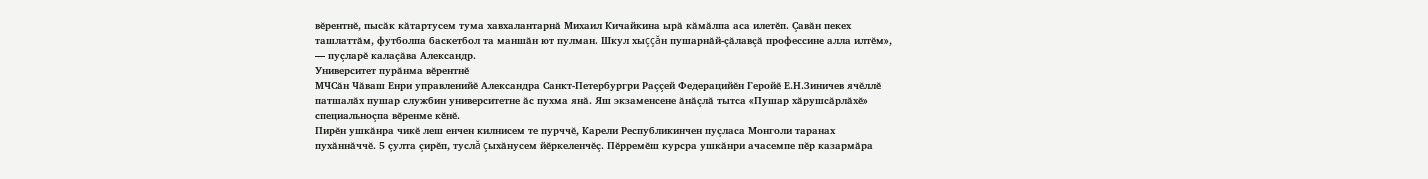вĕрентнĕ, пысăк кăтартусем тума хавхалантарнă Михаил Кичайкина ырă кăмăлпа аса илетĕп. Çавăн пекех ташлаттăм, футболпа баскетбол та маншăн ют пулман. Шкул хыççăн пушарнăй-çăлавçă профессине алла илтĕм», — пуçларĕ калаçăва Александр.
Университет пурăнма вĕрентнĕ
МЧСăн Чăваш Енри управленийĕ Александра Санкт-Петербургри Раççей Федерацийĕн Геройĕ Е.Н.Зиничев ячĕллĕ патшалăх пушар службин университетне ăс пухма янă. Яш экзаменсене ăнăçлă тытса «Пушар хăрушсăрлăхĕ» специальноçпа вĕренме кĕнĕ.
Пирĕн ушкăнра чикĕ леш енчен килнисем те пурччĕ, Карели Республикинчен пуçласа Монголи таранах пухăннăччĕ. 5 çулта çирĕп, туслă çыхăнусем йĕркеленчĕç. Пĕрремĕш курсра ушкăнри ачасемпе пĕр казармăра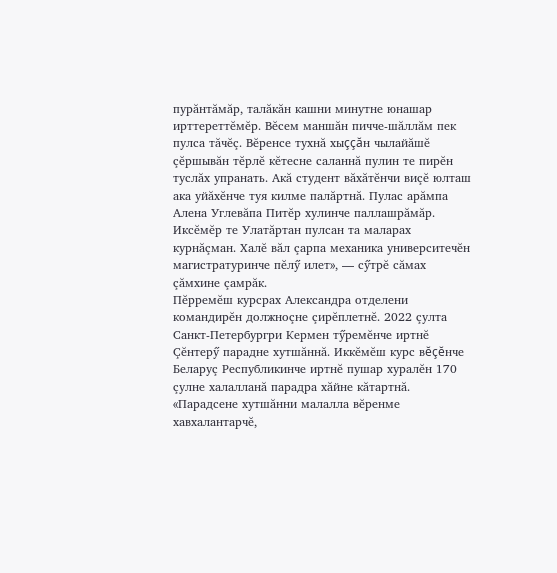пурăнтăмăр, талăкăн кашни минутне юнашар ирттереттĕмĕр. Вĕсем маншăн пичче-шăллăм пек пулса тăчĕç. Вĕренсе тухнă хыççăн чылайăшĕ çĕршывăн тĕрлĕ кĕтесне саланнă пулин те пирĕн туслăх упранать. Акă студент вăхăтĕнчи виçĕ юлташ ака уйăхĕнче туя килме палăртнă. Пулас арăмпа Алена Углевăпа Питĕр хулинче паллашрăмăр. Иксĕмĕр те Улатăртан пулсан та маларах курнăçман. Халĕ вăл çарпа механика университечĕн магистратуринче пĕлӳ илет», — сӳтрĕ сăмах çăмхине çамрăк.
Пĕрремĕш курсрах Александра отделени командирĕн должноçне çирĕплетнĕ. 2022 çулта Санкт-Петербургри Кермен тӳремĕнче иртнĕ Çĕнтерӳ парадне хутшăннă. Иккĕмĕш курс вĕçĕнче Беларуç Республикинче иртнĕ пушар хуралĕн 170 çулне халалланă парадра хăйне кăтартнă.
«Парадсене хутшăнни малалла вĕренме хавхалантарчĕ,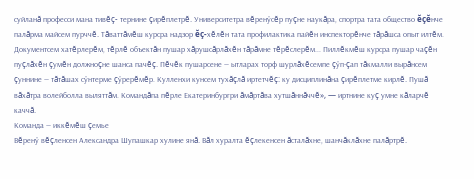суйланă професси мана тивĕç- тернине çирĕплетрĕ. Университетра вĕренӳсĕр пуçне наукăра, спортра тата общество ĕçĕнче палăрма майсем пурччĕ. Тăваттăмĕш курсра надзор ĕç-хĕлĕн тата профилактика пайĕн инспекторĕнче тăрăшса опыт илтĕм. Документсем хатĕрлерĕм, тĕрлĕ объектăн пушар хăрушсăрлăхĕн тăрăмне тĕрĕслерĕм... Пиллĕкмĕш курсра пушар чаçĕн пуçлăхĕн çумĕн должноçне шанса пачĕç. Пĕчĕк пушарсене — ытларах торф шурлăхĕсемпе çӳп-çап тăкмалли вырăнсем çуннине — тăтăшах сӳнтерме çӳрерĕмĕр. Кулленхи кунсем тухăçлă иртетчĕç: ку дисциплинăна çирĕплетме кирлĕ. Пушă вăхăтра волейболла выляттăм. Командăпа пĕрле Екатеринбургри ăмăртăва хутшăннăччĕ», — иртнине куç умне кăларчĕ каччă.
Команда — иккĕмĕш çемье
Вĕренӳ вĕçленсен Александра Шупашкар хулине янă. Вăл хуралта ĕçлекенсен ăсталăхне, шанчăклăхне палăртрĕ.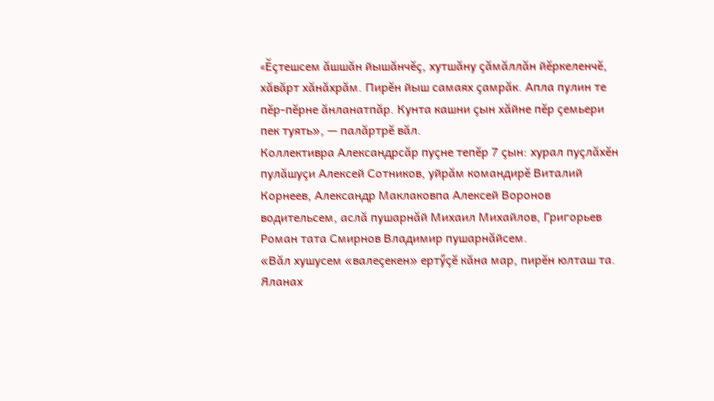«Ĕçтешсем ăшшăн йышăнчĕç, хутшăну çăмăллăн йĕркеленчĕ, хăвăрт хăнăхрăм. Пирĕн йыш самаях çамрăк. Апла пулин те пĕр-пĕрне ăнланатпăр. Кунта кашни çын хăйне пĕр çемьери пек туять», — палăртрĕ вăл.
Коллективра Александрсăр пуçне тепĕр 7 çын: хурал пуçлăхĕн пулăшуçи Алексей Сотников, уйрăм командирĕ Виталий Корнеев, Александр Маклаковпа Алексей Воронов водительсем, аслă пушарнăй Михаил Михайлов, Григорьев Роман тата Смирнов Владимир пушарнăйсем.
«Вăл хушусем «валеçекен» ертӳçĕ кăна мар, пирĕн юлташ та. Яланах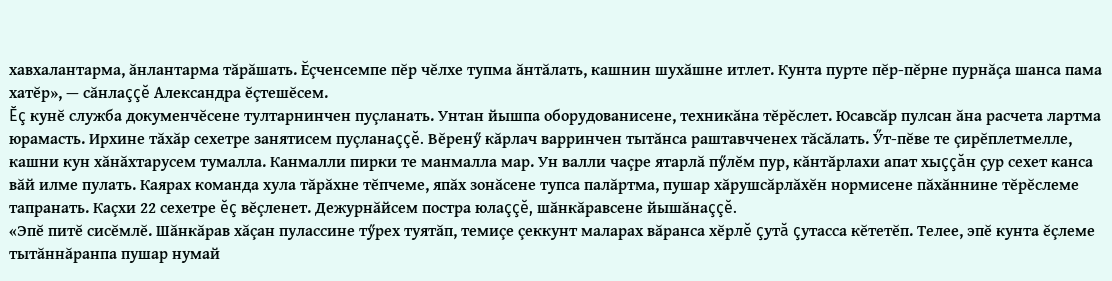хавхалантарма, ăнлантарма тăрăшать. Ĕçченсемпе пĕр чĕлхе тупма ăнтăлать, кашнин шухăшне итлет. Кунта пурте пĕр-пĕрне пурнăçа шанса пама хатĕр», — сăнлаççĕ Александра ĕçтешĕсем.
Ĕç кунĕ служба докуменчĕсене тултарнинчен пуçланать. Унтан йышпа оборудованисене, техникăна тĕрĕслет. Юсавсăр пулсан ăна расчета лартма юрамасть. Ирхине тăхăр сехетре занятисем пуçланаççĕ. Вĕренӳ кăрлач варринчен тытăнса раштавчченех тăсăлать. Ӳт-пĕве те çирĕплетмелле, кашни кун хăнăхтарусем тумалла. Канмалли пирки те манмалла мар. Ун валли чаçре ятарлă пӳлĕм пур, кăнтăрлахи апат хыççăн çур сехет канса вăй илме пулать. Каярах команда хула тăрăхне тĕпчеме, япăх зонăсене тупса палăртма, пушар хăрушсăрлăхĕн нормисене пăхăннине тĕрĕслеме тапранать. Каçхи 22 сехетре ĕç вĕçленет. Дежурнăйсем постра юлаççĕ, шăнкăравсене йышăнаççĕ.
«Эпĕ питĕ сисĕмлĕ. Шăнкăрав хăçан пулассине тӳрех туятăп, темиçе çеккунт маларах вăранса хĕрлĕ çутă çутасса кĕтетĕп. Телее, эпĕ кунта ĕçлеме тытăннăранпа пушар нумай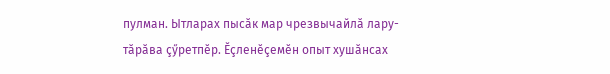пулман. Ытларах пысăк мар чрезвычайлă лару-тăрăва çӳретпĕр. Ĕçленĕçемĕн опыт хушăнсах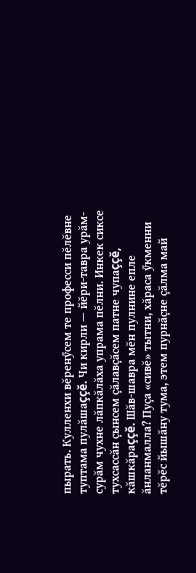пырать. Кулленхи вĕренӳсем те професси пĕлĕвне туптама пулăшаççĕ. Чи кирли — йĕри-тавра урăм-сурăм чухне лăпкăлăха упрама пĕлни. Инкек сиксе тухсассăн çынсем çăлавçăсем патне чупаççĕ, кăшкăраççĕ. Шăв-шавра мĕн пулнине епле ăнланмалла? Пуçа «сивĕ» тытни, хăраса ӳкменни тĕрĕс йышăну тума, этем пурнăçне çăлма май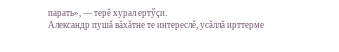парать», — терĕ хурал ертӳçи.
Александр пушă вăхăтне те интереслĕ, усăллă ирттерме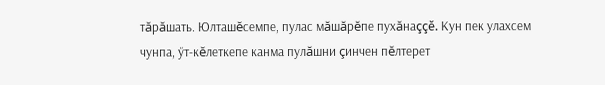тăрăшать. Юлташĕсемпе, пулас мăшăрĕпе пухăнаççĕ. Кун пек улахсем чунпа, ӳт-кĕлеткепе канма пулăшни çинчен пĕлтерет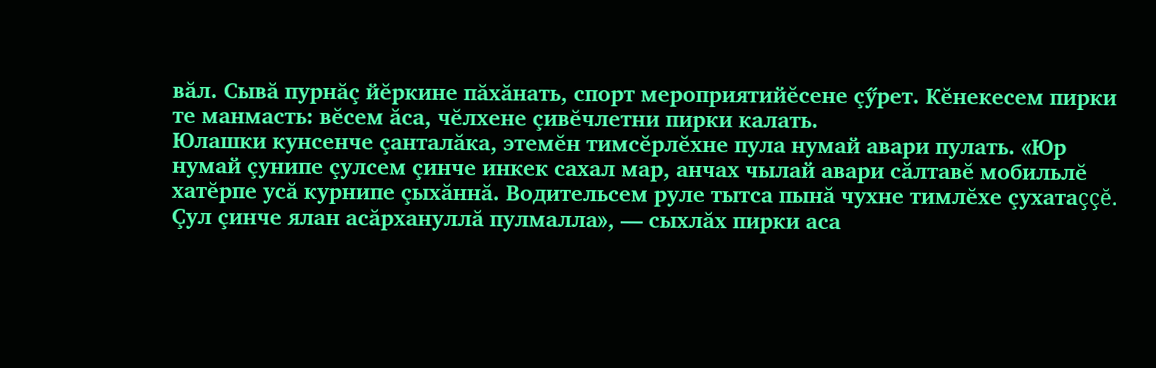вăл. Сывă пурнăç йĕркине пăхăнать, спорт мероприятийĕсене çӳрет. Кĕнекесем пирки те манмасть: вĕсем ăса, чĕлхене çивĕчлетни пирки калать.
Юлашки кунсенче çанталăка, этемĕн тимсĕрлĕхне пула нумай авари пулать. «Юр нумай çунипе çулсем çинче инкек сахал мар, анчах чылай авари сăлтавĕ мобильлĕ хатĕрпе усă курнипе çыхăннă. Водительсем руле тытса пынă чухне тимлĕхе çухатаççĕ. Çул çинче ялан асăрхануллă пулмалла», — сыхлăх пирки аса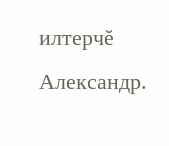илтерчĕ Александр.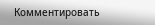Комментировать